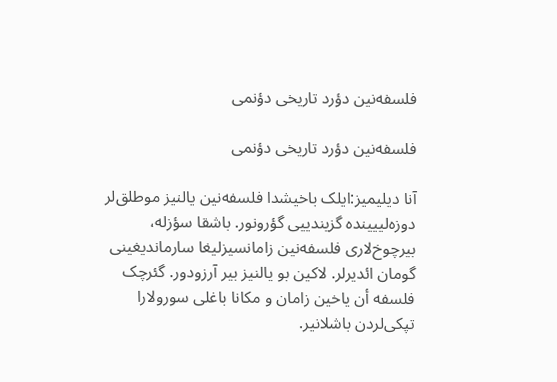فلسفه‌نین دؤرد تاریخی دؤنمی

فلسفه‌نین دؤرد تاریخی دؤنمی

آنا دیلیمیز:ایلک باخیشدا فلسفه‌نین یالنیز موطلق‌لر دوزه‌لییینده گزیندییی گؤرونور. باشقا سؤزله، بیرچوخ‌لاری فلسفه‌نین زامانسیزلیغا سارماندیغینی گومان ائدیرلر. لاکین بو یالنیز بیر آرزودور. گئرچک فلسفه أن یاخین زامان و مکانا باغلی سورولارا تپکی‌لردن باشلانیر.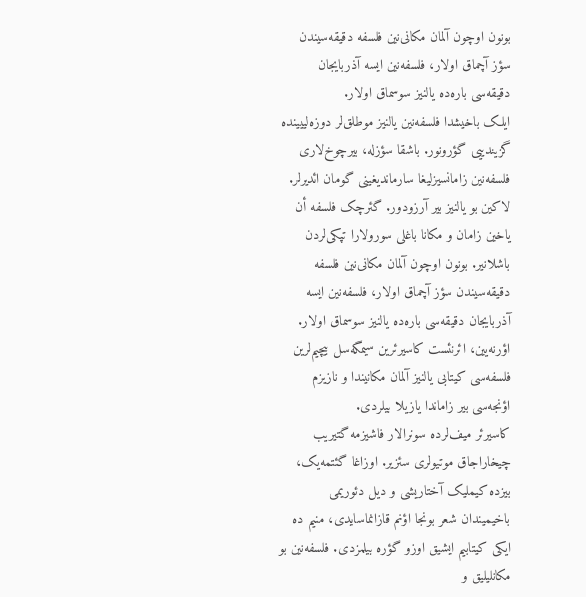بونون اوچون آلمان مکانی‌نین فلسفه دقیقه‌سیندن سؤز آچماق اولار، فلسفه‌نین ایسه آذربایجان دقیقه‌سی باره‌ده یالنیز سوسماق اولار.
ایلک باخیشدا فلسفه‌نین یالنیز موطلق‌لر دوزه‌لییینده گزیندییی گؤرونور. باشقا سؤزله، بیرچوخ‌لاری فلسفه‌نین زامانسیزلیغا سارماندیغینی گومان ائدیرلر. لاکین بو یالنیز بیر آرزودور. گئرچک فلسفه أن یاخین زامان و مکانا باغلی سورولارا تپکی‌لردن باشلانیر. بونون اوچون آلمان مکانی‌نین فلسفه دقیقه‌سیندن سؤز آچماق اولار، فلسفه‌نین ایسه آذربایجان دقیقه‌سی باره‌ده یالنیز سوسماق اولار. اؤرنه‌یین، ائرنئست کاسیرئرین سیمگه‌سل بیچیم‌لرین فلسفه‌سی کیتابی یالنیز آلمان مکانیندا و نازیزم اؤنجه‌سی بیر زاماندا یازیلا بیلردی.
کاسیرئر میف‌لرده سونرالار فاشیزمه گتیریب چیخاراجاق موتیولری سئزیر. اوزاغا گئتمه‌یک، بیزده کیملیک آختاریشی و دیل دئوریمی باخیمیندان شعر بونجا اؤنم قازانماسایدی، منیم ده ایکی کیتابیم ایشیق اوزو گؤره بیلمزدی. فلسفه‌نین بو مکانلیلیق و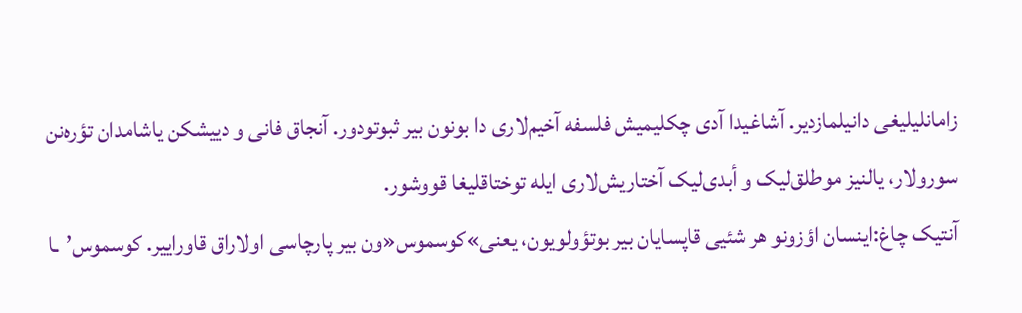زامانلیلیغی دانیلمازدیر. آشاغیدا آدی چکلیمیش فلسفه آخیم‌لاری دا بونون بیر ثبوتودور. آنجاق فانی و دییشکن یاشامدان تؤره‌نن سورو‌لار، یالنیز موطلق‌لیک و أبدی‌لیک آختاریش‌لاری ایله توختاقلیغا قووشور.
آنتیک چاغ:اینسان اؤزونو هر شئیی قاپسایان بیر بوتؤولویون، یعنی»کوسموس«ون بیر پارچاسی اولاراق قاوراییر. کوسموس’ـا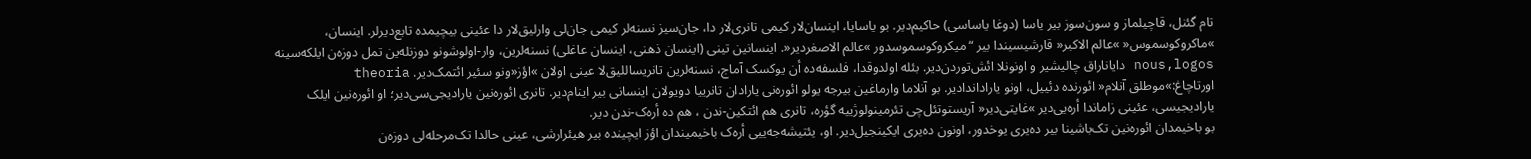تام گئنل، قاچیلماز و سون‌سوز بیر یاسا (دوغا یاساسی) حاکیم‌دیر. بو یاسایا، اینسان‌لار کیمی تانری‌لار دا، جان‌سیز نسنه‌لر کیمی جان‌لی وارلیق‌لار دا عئینی بیچیمده تابع‌دیرلر. اینسان، »ماکروکوسموس« »عالم الاکبر« قارشیسیندا بیر “میکروکوسموسدور »عالم الاصغردیر«. اینسانین تینی (اینسان ذهنی، اینسان عاغلی) نسنه‌لرین، وار-اولوشونو دوزنله‌ین تمل دوزه‌ن ایلکه‌سینه nous,logos دایاناراق چالیشیر و اونونلا ائش‌توردن‌دیر. بئله اولدوقدا، فلسفه‌ده أن یوکسک آماج، نسنه‌لرین تانریساللیق‌لا عینی اولان »اؤز«ونو سئیر ائتمک‌دیر. theoria
اورتاچاغ:»موطلق آنلام« ائورنده دئییل، اونو یاراداندادیر. بو آنلاما وارماغین بیرجه یولو ائوره‌نی یارادان تانرییا دویولان اینسانی بیر اینام‌دیر. تانری ائوره‌نین یارادیجی‌سی‌دیر؛ او ائوره‌نین ایلک یارادیجیسی، عئینی زاماندا أره‌یی‌دیر »غایتی‌دیر« آریستوتئل‌چی تئرمینولوژییه گؤره، تانری هم ائتکین-ندن ، هم ده أره‌ک-ندن ‌دیر.
بو باخیمدان ائوره‌نین تک‌باشینا بیر ده‌یری یوخدور، اونون ده‌یری ایکینجیل‌دیر. او، یئتیشه‌‌جه‌ییی أره‌ک باخیمیندان اؤز ایچینده بیر هیئرارشی، عینی حالدا تک‌مرحله‌لی‌ دوزه‌ن‌‌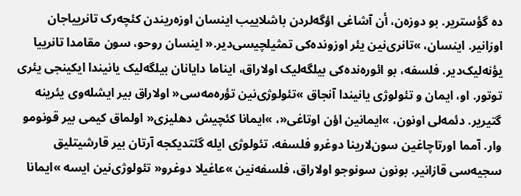ده گؤستریر. بو دوزه‌ن، أن آشاغی اؤگه‌لردن باشلاییب اینسان اوزه‌ریندن کئچه‌رک تانرییاجان اوزانیر. اینسان، »تانری‌نین یئر اوزونده‌کی تمثیلچیسی‌دیر.« اینسان روحو، سون مقامدا تانرییا یؤنه‌لیک‌دیر. فلسفه، بو ائوره‌نده‌کی بیلگه‌لیک اولاراق، ایناما دایانان بیلگه‌لیک یانیندا ایکینجی یئری توتور. او، ایمان و تئولوژی یانیندا آنجاق »تئولوژی‌نین تؤره‌مه‌سی« اولاراق بیر ایشله‌وی یئرینه گتیریر. دئمه‌لی اونون، »ایمانین اؤن اوتاغی«، »ایمانا کئچیش دهلیزی« اولماق کیمی بیر قونومو وار. آمما اورتاچاغین سون‌لارینا دوغرو فلسفه، تئولوژی ایله گئتدیکجه آرتان بیر قارشیتلیق سجیه‌سی قازانیر. بونون سونوجو اولاراق، فلسفه‌نین »عاغیلا دوغرو« تئولوژی‌نین ایسه »ایمانا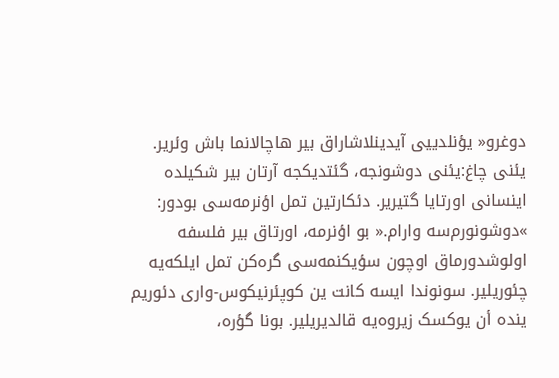دوغرو« یؤنلدییی آیدینلاشاراق بیر هاچالانما باش وئریر.
یئنی چاغ:یئنی دوشونجه، گئتدیکجه آرتان بیر شکیلده اینسانی اورتایا گتیریر. دئکارتین تمل اؤنرمه‌سی بودور: »دوشونورم‌سه وارام.« بو اؤنرمه، اورتاق بیر فلسفه اولوشدورماق اوچون سؤیکنمه‌سی گره‌کن تمل ایلکه‌یه چئوریلیر. سونوندا ایسه کانت ین کوپئرنیکوس‌-واری دئوریم ینده أن یوکسک زیروه‌یه قالدیریلیر. بونا گؤره،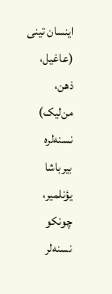اینسان تینی (عاغیل، ذهن، من‌لیک) نسنه‌لره بیرباشا یؤنلمیر، چونکو نسنه‌لر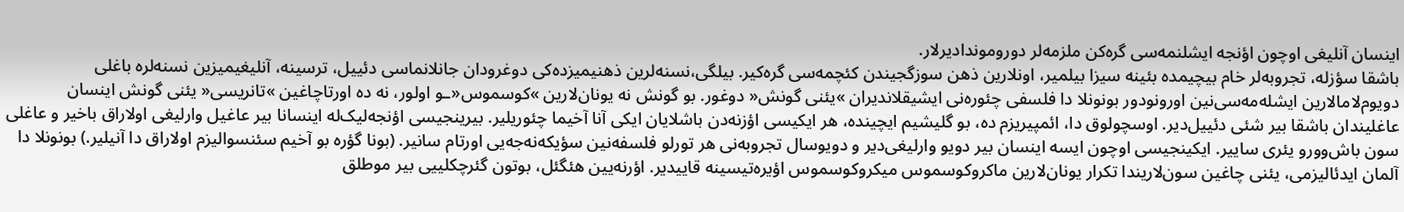اینسان آنلیغی اوچون اؤنجه ایشلنمه‌سی گره‌کن ملزمه‌لر دوروموندا‌دیرلار.
باشقا سؤزله، تجروبه‌لر خام بیچیمده بئینه سیزا بیلمیر، اونلارین ذهن سوزگجیندن کئچمه‌سی گره‌کیر. بیلگی،نسنه‌لرین ذهنیمیزده‌کی دوغرودان جانلانماسی دئییل، ترسینه، آنلیغیمیزین نسنه‌لره باغلی دویوم‌لاما‌لارین ایشله‌مه‌سی‌نین اورونودور بونونلا دا فلسفی چئوره‌نی ایشیقلاندیران »یئنی گونش« دوغور. بو گونش نه یونان‌لارین »کوسموس«ـو اولور، نه ده اورتاچاغین »تانریسی« یئنی گونش اینسان عاغلیندان باشقا بیر شئی دئییل‌دیر. اوسچولوق دا، ائمپیریزم ده، بو گلیشیم ایچینده، هر ایکیسی اؤزنه‌دن باشلایان ایکی آنا آخیما چئوریلیر. بیرینجیسی اؤنجه‌لیک‌له اینسانا بیر عاغیل وارلیغی اولاراق باخیر و عاغلی سون باش‌وورو یئری ساییر. ایکینجیسی اوچون ایسه اینسان بیر دویو وارلیغی‌دیر و دویوسال تجروبه‌نی هر تورلو فلسفه‌نین سؤیکه‌نه‌جه‌یی اورتام سانیر. (بونا گؤره بو آخیم سئنسوالیزم اولاراق دا آنیلیر.) بونونلا دا آلمان ایدئالیزمی، یئنی‌ چاغین سون‌لاریندا تکرار یونان‌لارین ماکروکوسموس میکروکوسموس اؤیره‌تیسینه قاییدیر. اؤرنه‌یین هئگئل، بوتون گئرچکلییی بیر موطلق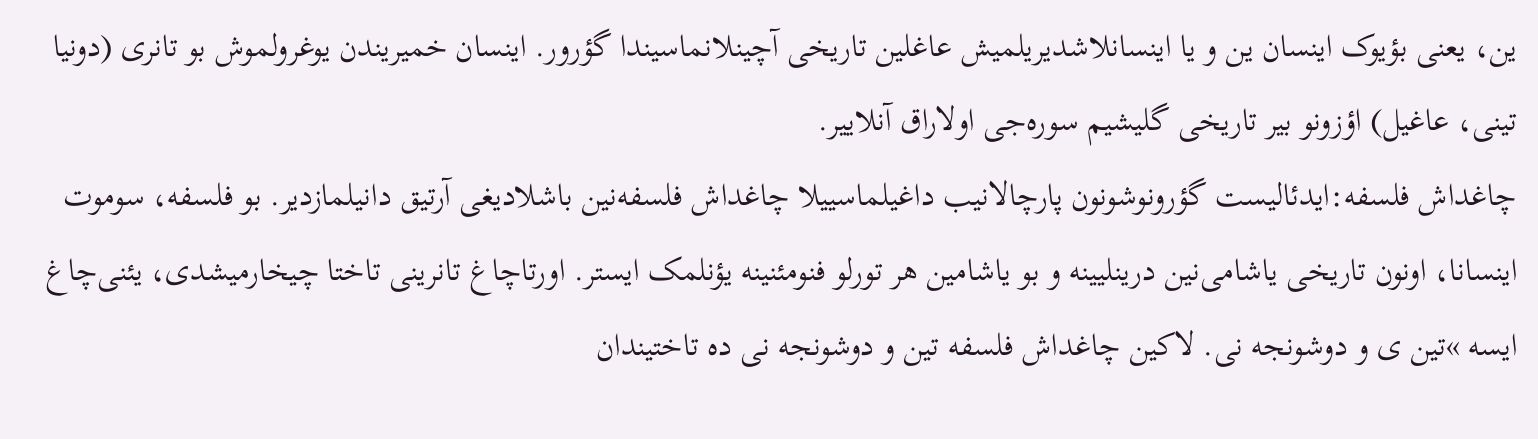ین، یعنی بؤیوک اینسان ین و یا اینسانلاشدیریلمیش عاغلین تاریخی آچینلانماسیندا گؤرور. اینسان خمیریندن یوغرولموش بو تانری (دونیا تینی، عاغیل) اؤزونو بیر تاریخی گلیشیم سوره‌جی اولاراق آنلاییر.
چاغداش فلسفه:ایدئالیست گؤرونوشونون پارچالانیب داغیلماسییلا چاغداش فلسفه‌نین باشلادیغی آرتیق دانیلمازدیر. بو فلسفه، سوموت اینسانا، اونون تاریخی یاشامی‌نین درینلیینه و بو یاشامین هر تورلو فنومئنینه یؤنلمک ایستر. اورتاچاغ تانرینی تاختا چیخارمیشدی، یئنی‌چاغ ایسه »تین ی و دوشونجه نی. لاکین چاغداش فلسفه تین و دوشونجه نی ده تاختیندان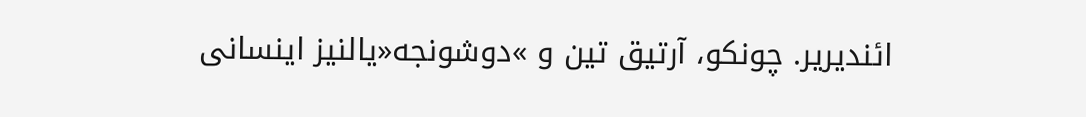ائندیریر. چونکو، آرتیق تین و »دوشونجه«یالنیز اینسانی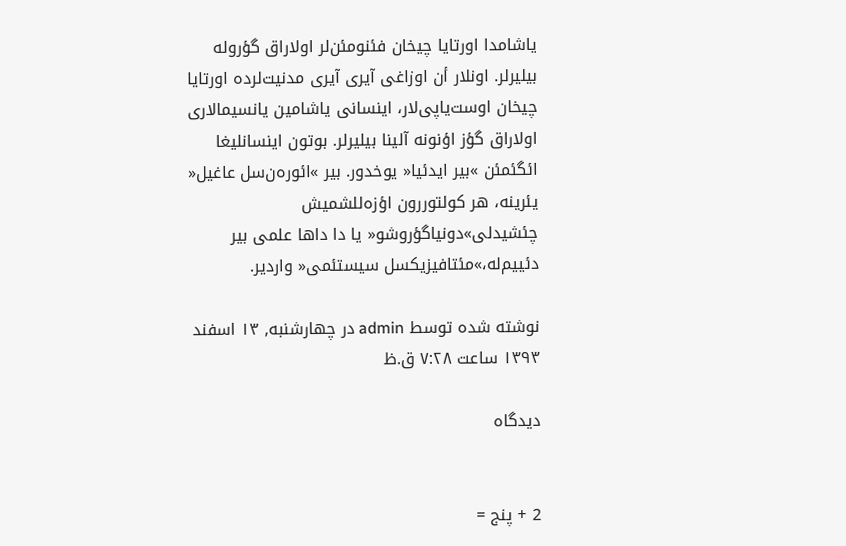یاشامدا اورتایا چیخان فئنومئن‌لر اولاراق گؤروله بیلیرلر. اونلار أن اوزاغی آیری آیری مدنیت‌لرده اورتایا چیخان اوست‌یاپی‌لار، اینسانی یاشامین یانسیما‌لاری اولاراق گؤز اؤنونه آلینا بیلیرلر. بوتون اینسانلیغا ائگئمئن »بیر ایدئیا« یوخدور. بیر »ائوره‌ن‌سل عاغیل« یئرینه، هر کولتوررون اؤزه‌للشمیش چئشیدلی»دونیاگؤروشو« یا دا داها علمی بیر دئییم‌له،»مئتافیزیکسل سیستئمی« واردیر.

نوشته شده توسط admin در چهارشنبه, ۱۳ اسفند ۱۳۹۳ ساعت ۷:۲۸ ق.ظ

دیدگاه


2 + پنج =